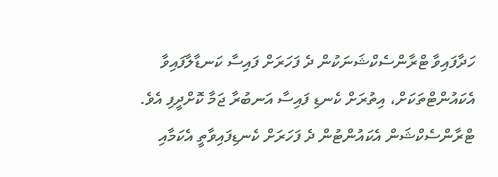ހަދާފައިވާ ޓްރާންސެކްޝަނަކުން ދެ ފަހަރަށް ފައިސާ ކަނޑާލާފައިވާ އެކައުންޓްތަކަށް، އިތުރަށް ކެނޑި ފައިސާ އަނބުރާ ޖަމާ ކޮށްދީފި އެވެ.
ޓްރާންސެކްޝަން އެކައުންޓުން ދެ ފަހަރަށް ކެނޑިފައިވާތީ އެކަމާއި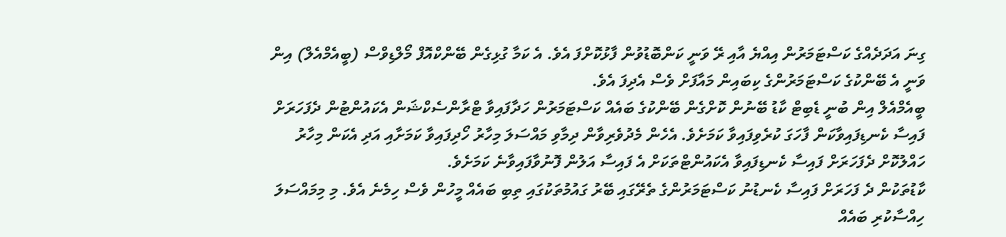ގިނަ އަދަދެއްގެ ކަސްޓަމަރުން އިއްޔެ އާއި ރޭ ވަނީ ކަންބޮޑުވުން ފާޅުކޮށްފަ އެވެ. އެ ކަމާ ގުޅިގެން ބޭންކްއޮފް މޯލްޑިވްސް (ބީއެމްއެލް) އިން ވަނީ އެ ބޭންކުގެ ކަސްޓަމަރުންގެ ކިބައިން މައާފަށް ވެސް އެދިފަ އެވެ.
ބީއެމްއެލް އިން ބުނީ ޑެބިޓް ކާޑު ބޭނުން ކޮށްގެން ބޭންކުގެ ބައެއް ކަސްޓަމަރުން ހަދާފައިވާ ޓްރާންސެކްޝަން އެކައުންޓުން ދެފަހަރަށް ފައިސާ ކެނޑިފައިވާކަން ފާހަގަ ކުރެވިފައިވާ ކަމަށެވެ. އެހެން މެދުވެރިވާން ދިމާވި މައްސަލަ މިހާރު ހޯދިފައިވާ ކަމަށާއި އަދި އެކަން މިހާރު ހައްލުކޮށް ދެފަހަރަށް ފައިސާ ކެނޑިފައިވާ އެކައުންޓްތަކަށް އެ ފައިސާ އަލުން ފޮނުވާފައިވާނެ ކަމަށެވެ.
ކާޑުތަކުން ދެ ފަހަރަށް ފައިސާ ކެނޑުނު ކަސްޓަމަރުންގެ ތެރޭގައި ބޭރު ގައުމުތަކުގައި ތިބި ބައެއް މީހުން ވެސް ހިމެނެ އެވެ. މި މިމައްސަލަ ހިއްސާކުރި ބައެއް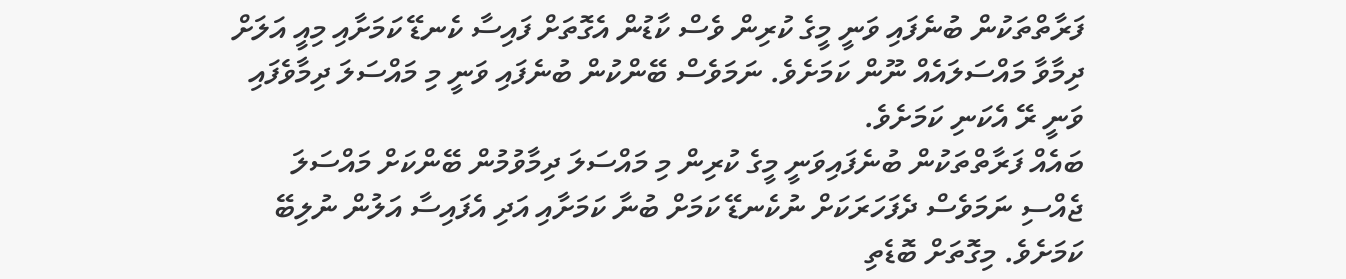ފަރާތްތަކުން ބުނެފައި ވަނީ މީގެ ކުރިން ވެސް ކާޑުން އެގޮތަށް ފައިސާ ކެނޑޭ ކަމަށާއި މިއީ އަލަށް ދިމާވާ މައްސަލައެއް ނޫން ކަމަށެވެ. ނަމަވެސް ބޭންކުން ބުނެފައި ވަނީ މި މައްސަލަ ދިމާވެފައި ވަނީ ރޭ އެކަނި ކަމަށެވެ.
ބައެއް ފަރާތްތަކުން ބުނެފައިވަނީ މީގެ ކުރިން މި މައްސަލަ ދިމާވުމުން ބޭންކަށް މައްސަލަ ޖެއްސި ނަމަވެސް ދެފަހަރަކަށް ނުކެނޑޭ ކަމަށް ބުނާ ކަމަށާއި އަދި އެފައިސާ އަލުން ނުލިބޭ ކަމަށެވެ. މިގޮތަށް ބޮޑެތި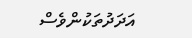އަދަދުތަކުންވެސް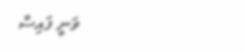ވަނީ ފައިސާ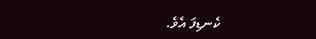ކެނޑިފަ އެވެ.